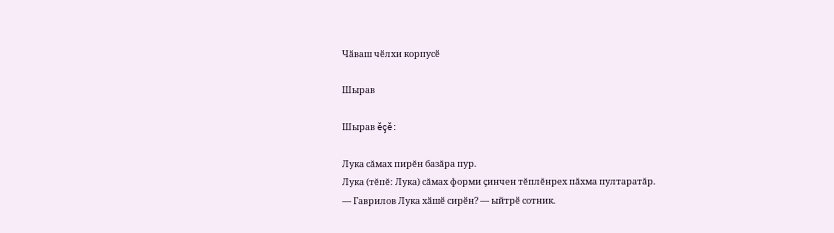Чӑваш чӗлхи корпусӗ

Шырав

Шырав ĕçĕ:

Лука сăмах пирĕн базăра пур.
Лука (тĕпĕ: Лука) сăмах форми çинчен тĕплĕнрех пăхма пултаратăр.
— Гаврилов Лука хӑшӗ сирӗн? — ыйтрӗ сотник.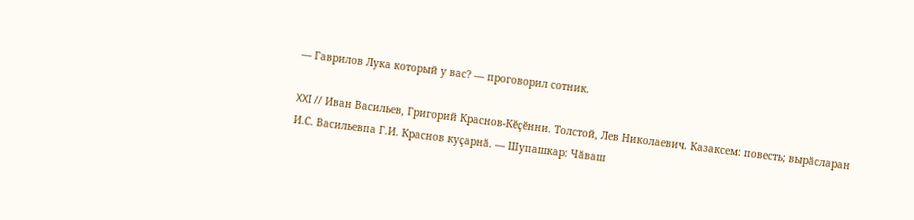— Гаврилов Лука который у вас? — проговорил сотник.

XXI // Иван Васильев, Григорий Краснов-Кӗҫӗнни. Толстой, Лев Николаевич. Казаксем: повесть; вырӑсларан И.С. Васильевпа Г.И. Краснов куҫарнӑ. — Шупашкар: Чӑваш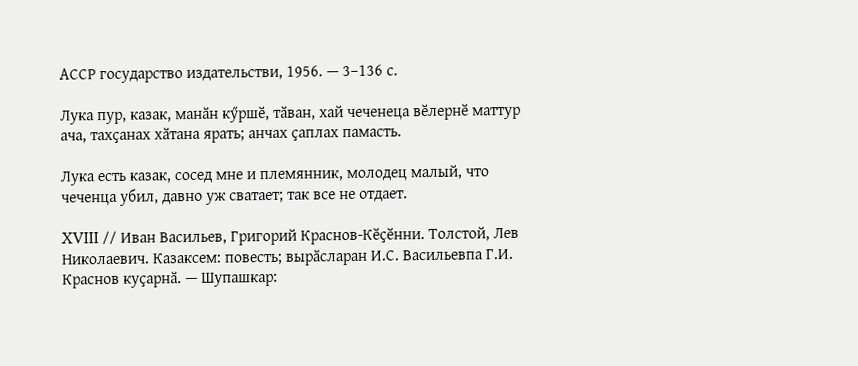АССР государство издательстви, 1956. — 3–136 с.

Лука пур, казак, манӑн кӳршӗ, тӑван, хай чеченеца вӗлернӗ маттур ача, тахҫанах хӑтана ярать; анчах ҫаплах памасть.

Лука есть казак, сосед мне и племянник, молодец малый, что чеченца убил, давно уж сватает; так все не отдает.

XVIII // Иван Васильев, Григорий Краснов-Кӗҫӗнни. Толстой, Лев Николаевич. Казаксем: повесть; вырӑсларан И.С. Васильевпа Г.И. Краснов куҫарнӑ. — Шупашкар: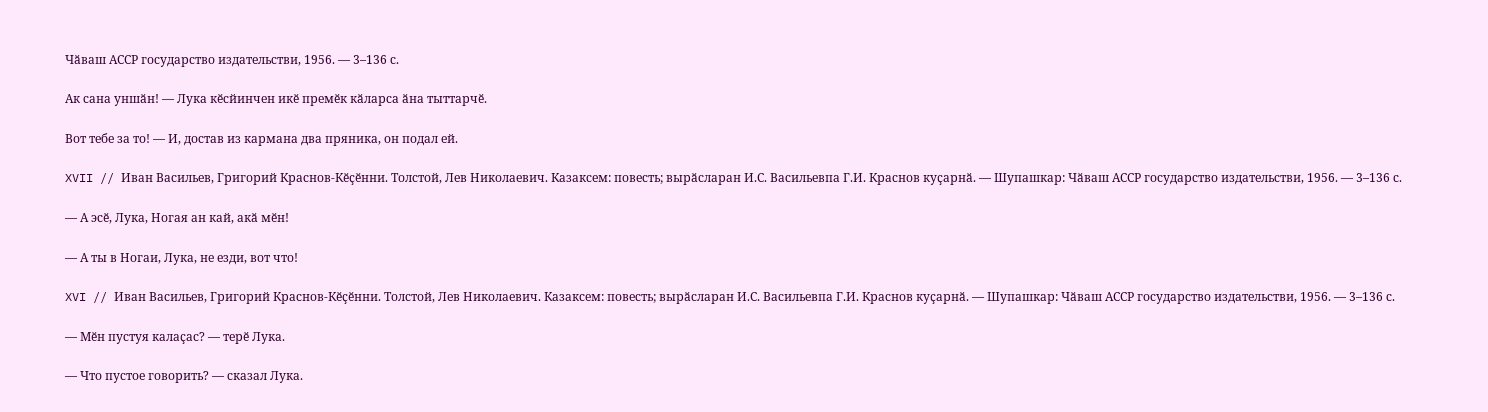Чӑваш АССР государство издательстви, 1956. — 3–136 с.

Ак сана уншӑн! — Лука кӗсйинчен икӗ премӗк кӑларса ӑна тыттарчӗ.

Вот тебе за то! — И, достав из кармана два пряника, он подал ей.

XVII // Иван Васильев, Григорий Краснов-Кӗҫӗнни. Толстой, Лев Николаевич. Казаксем: повесть; вырӑсларан И.С. Васильевпа Г.И. Краснов куҫарнӑ. — Шупашкар: Чӑваш АССР государство издательстви, 1956. — 3–136 с.

— А эсӗ, Лука, Ногая ан кай, акӑ мӗн!

— А ты в Ногаи, Лука, не езди, вот что!

XVI // Иван Васильев, Григорий Краснов-Кӗҫӗнни. Толстой, Лев Николаевич. Казаксем: повесть; вырӑсларан И.С. Васильевпа Г.И. Краснов куҫарнӑ. — Шупашкар: Чӑваш АССР государство издательстви, 1956. — 3–136 с.

— Мӗн пустуя калаҫас? — терӗ Лука.

— Что пустое говорить? — сказал Лука.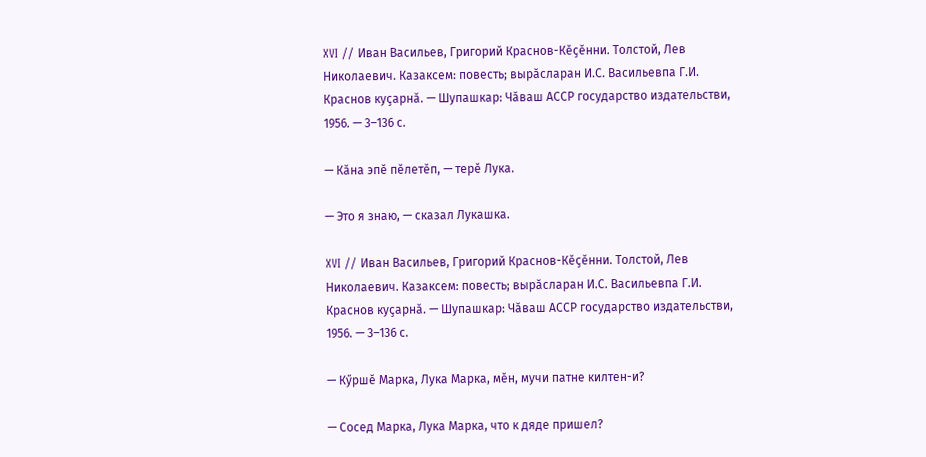XVI // Иван Васильев, Григорий Краснов-Кӗҫӗнни. Толстой, Лев Николаевич. Казаксем: повесть; вырӑсларан И.С. Васильевпа Г.И. Краснов куҫарнӑ. — Шупашкар: Чӑваш АССР государство издательстви, 1956. — 3–136 с.

— Кӑна эпӗ пӗлетӗп, — терӗ Лука.

— Это я знаю, — сказал Лукашка.

XVI // Иван Васильев, Григорий Краснов-Кӗҫӗнни. Толстой, Лев Николаевич. Казаксем: повесть; вырӑсларан И.С. Васильевпа Г.И. Краснов куҫарнӑ. — Шупашкар: Чӑваш АССР государство издательстви, 1956. — 3–136 с.

— Кӳршӗ Марка, Лука Марка, мӗн, мучи патне килтен-и?

— Сосед Марка, Лука Марка, что к дяде пришел?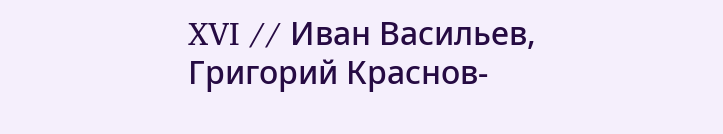XVI // Иван Васильев, Григорий Краснов-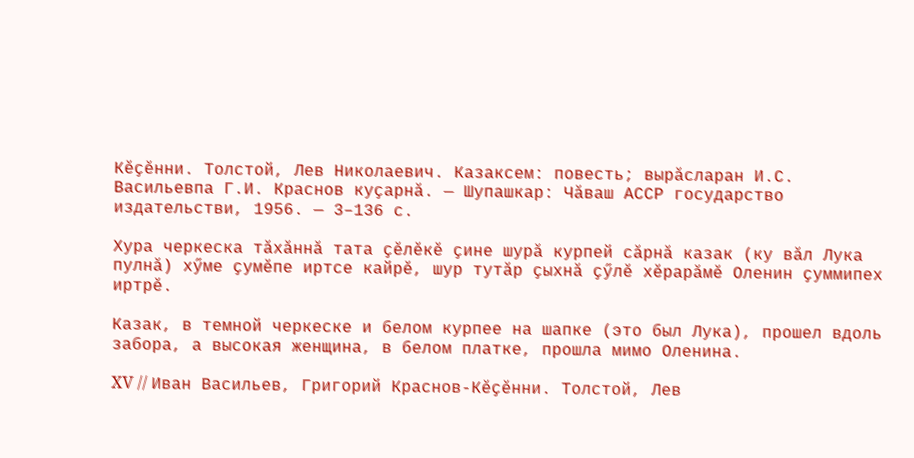Кӗҫӗнни. Толстой, Лев Николаевич. Казаксем: повесть; вырӑсларан И.С. Васильевпа Г.И. Краснов куҫарнӑ. — Шупашкар: Чӑваш АССР государство издательстви, 1956. — 3–136 с.

Хура черкеска тӑхӑннӑ тата ҫӗлӗкӗ ҫине шурӑ курпей сӑрнӑ казак (ку вӑл Лука пулнӑ) хӳме ҫумӗпе иртсе кайрӗ, шур тутӑр ҫыхнӑ ҫӳлӗ хӗрарӑмӗ Оленин ҫуммипех иртрӗ.

Казак, в темной черкеске и белом курпее на шапке (это был Лука), прошел вдоль забора, а высокая женщина, в белом платке, прошла мимо Оленина.

XV // Иван Васильев, Григорий Краснов-Кӗҫӗнни. Толстой, Лев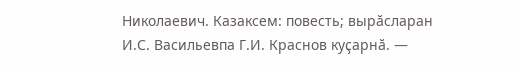Николаевич. Казаксем: повесть; вырӑсларан И.С. Васильевпа Г.И. Краснов куҫарнӑ. —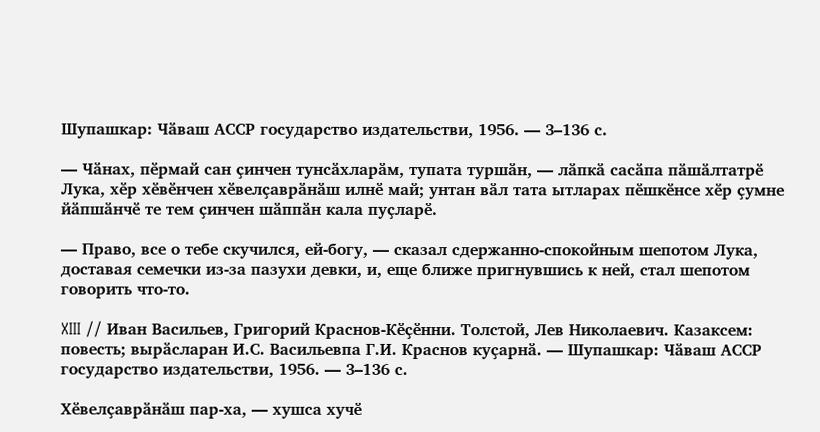Шупашкар: Чӑваш АССР государство издательстви, 1956. — 3–136 с.

— Чӑнах, пӗрмай сан ҫинчен тунсӑхларӑм, тупата туршӑн, — лӑпкӑ сасӑпа пӑшӑлтатрӗ Лука, хӗр хӗвӗнчен хӗвелҫаврӑнӑш илнӗ май; унтан вӑл тата ытларах пӗшкӗнсе хӗр ҫумне йӑпшӑнчӗ те тем ҫинчен шӑппӑн кала пуҫларӗ.

— Право, все о тебе скучился, ей-богу, — сказал сдержанно-спокойным шепотом Лука, доставая семечки из-за пазухи девки, и, еще ближе пригнувшись к ней, стал шепотом говорить что-то.

XIII // Иван Васильев, Григорий Краснов-Кӗҫӗнни. Толстой, Лев Николаевич. Казаксем: повесть; вырӑсларан И.С. Васильевпа Г.И. Краснов куҫарнӑ. — Шупашкар: Чӑваш АССР государство издательстви, 1956. — 3–136 с.

Хӗвелҫаврӑнӑш пар-ха, — хушса хучӗ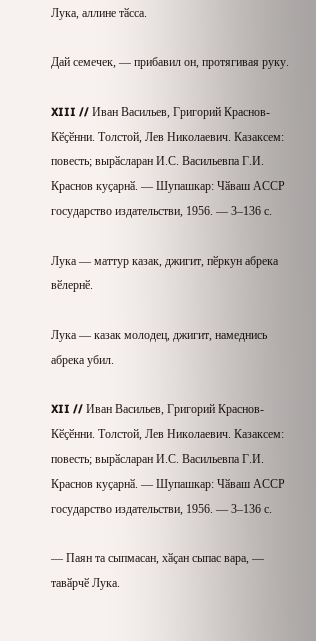Лука, аллине тӑсса.

Дай семечек, — прибавил он, протягивая руку.

XIII // Иван Васильев, Григорий Краснов-Кӗҫӗнни. Толстой, Лев Николаевич. Казаксем: повесть; вырӑсларан И.С. Васильевпа Г.И. Краснов куҫарнӑ. — Шупашкар: Чӑваш АССР государство издательстви, 1956. — 3–136 с.

Лука — маттур казак, джигит, пӗркун абрека вӗлернӗ.

Лука — казак молодец, джигит, намеднись абрека убил.

XII // Иван Васильев, Григорий Краснов-Кӗҫӗнни. Толстой, Лев Николаевич. Казаксем: повесть; вырӑсларан И.С. Васильевпа Г.И. Краснов куҫарнӑ. — Шупашкар: Чӑваш АССР государство издательстви, 1956. — 3–136 с.

— Паян та сыпмасан, хӑҫан сыпас вара, — тавӑрчӗ Лука.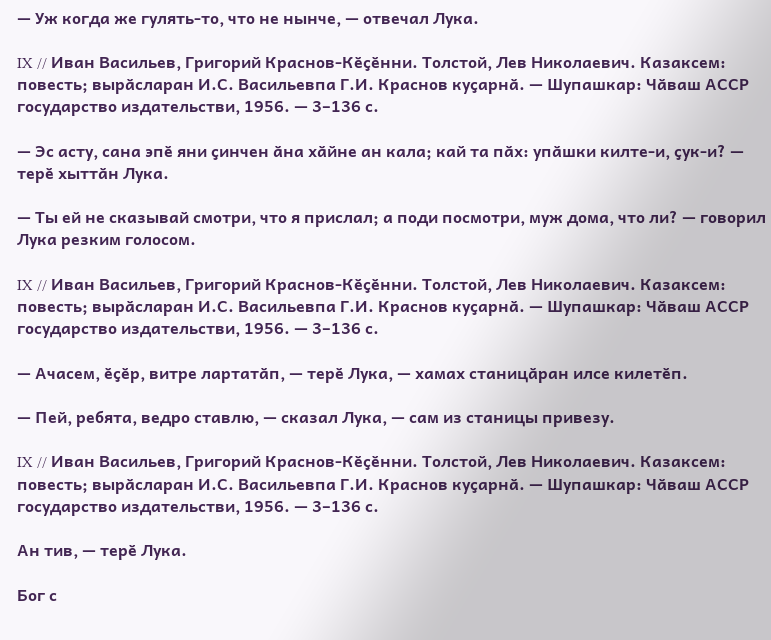— Уж когда же гулять-то, что не нынче, — отвечал Лука.

IX // Иван Васильев, Григорий Краснов-Кӗҫӗнни. Толстой, Лев Николаевич. Казаксем: повесть; вырӑсларан И.С. Васильевпа Г.И. Краснов куҫарнӑ. — Шупашкар: Чӑваш АССР государство издательстви, 1956. — 3–136 с.

— Эс асту, сана эпӗ яни ҫинчен ӑна хӑйне ан кала; кай та пӑх: упӑшки килте-и, ҫук-и? — терӗ хыттӑн Лука.

— Ты ей не сказывай смотри, что я прислал; а поди посмотри, муж дома, что ли? — говорил Лука резким голосом.

IX // Иван Васильев, Григорий Краснов-Кӗҫӗнни. Толстой, Лев Николаевич. Казаксем: повесть; вырӑсларан И.С. Васильевпа Г.И. Краснов куҫарнӑ. — Шупашкар: Чӑваш АССР государство издательстви, 1956. — 3–136 с.

— Ачасем, ӗҫӗр, витре лартатӑп, — терӗ Лука, — хамах станицӑран илсе килетӗп.

— Пей, ребята, ведро ставлю, — сказал Лука, — сам из станицы привезу.

IX // Иван Васильев, Григорий Краснов-Кӗҫӗнни. Толстой, Лев Николаевич. Казаксем: повесть; вырӑсларан И.С. Васильевпа Г.И. Краснов куҫарнӑ. — Шупашкар: Чӑваш АССР государство издательстви, 1956. — 3–136 с.

Ан тив, — терӗ Лука.

Бог с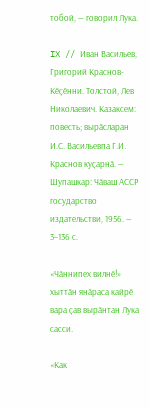тобой, — говорил Лука.

IX // Иван Васильев, Григорий Краснов-Кӗҫӗнни. Толстой, Лев Николаевич. Казаксем: повесть; вырӑсларан И.С. Васильевпа Г.И. Краснов куҫарнӑ. — Шупашкар: Чӑваш АССР государство издательстви, 1956. — 3–136 с.

«Чӑннипех вилнӗ!» хыттӑн янӑраса кайрӗ вара ҫав вырӑнтан Лука сасси.

«Как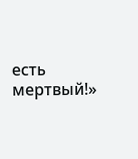есть мертвый!»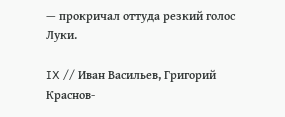— прокричал оттуда резкий голос Луки.

IX // Иван Васильев, Григорий Краснов-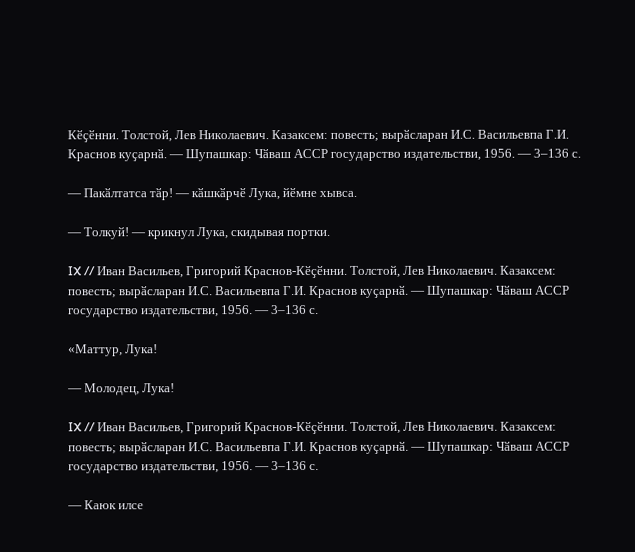Кӗҫӗнни. Толстой, Лев Николаевич. Казаксем: повесть; вырӑсларан И.С. Васильевпа Г.И. Краснов куҫарнӑ. — Шупашкар: Чӑваш АССР государство издательстви, 1956. — 3–136 с.

— Пакӑлтатса тӑр! — кӑшкӑрчӗ Лука, йӗмне хывса.

— Толкуй! — крикнул Лука, скидывая портки.

IX // Иван Васильев, Григорий Краснов-Кӗҫӗнни. Толстой, Лев Николаевич. Казаксем: повесть; вырӑсларан И.С. Васильевпа Г.И. Краснов куҫарнӑ. — Шупашкар: Чӑваш АССР государство издательстви, 1956. — 3–136 с.

«Маттур, Лука!

— Молодец, Лука!

IX // Иван Васильев, Григорий Краснов-Кӗҫӗнни. Толстой, Лев Николаевич. Казаксем: повесть; вырӑсларан И.С. Васильевпа Г.И. Краснов куҫарнӑ. — Шупашкар: Чӑваш АССР государство издательстви, 1956. — 3–136 с.

— Каюк илсе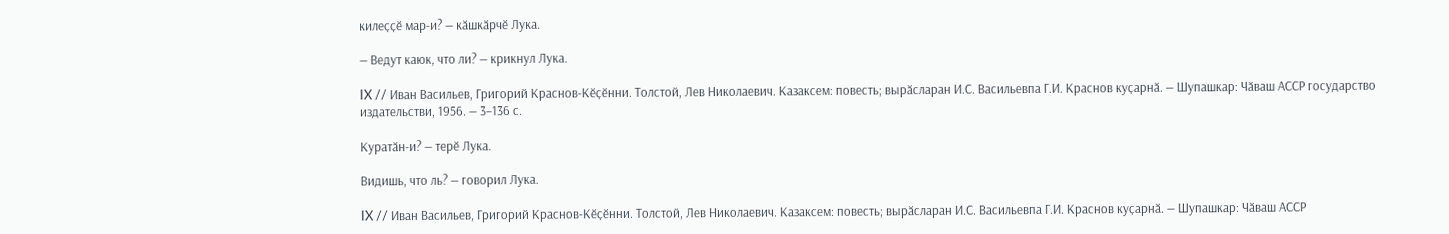килеҫҫӗ мар-и? — кӑшкӑрчӗ Лука.

— Ведут каюк, что ли? — крикнул Лука.

IX // Иван Васильев, Григорий Краснов-Кӗҫӗнни. Толстой, Лев Николаевич. Казаксем: повесть; вырӑсларан И.С. Васильевпа Г.И. Краснов куҫарнӑ. — Шупашкар: Чӑваш АССР государство издательстви, 1956. — 3–136 с.

Куратӑн-и? — терӗ Лука.

Видишь, что ль? — говорил Лука.

IX // Иван Васильев, Григорий Краснов-Кӗҫӗнни. Толстой, Лев Николаевич. Казаксем: повесть; вырӑсларан И.С. Васильевпа Г.И. Краснов куҫарнӑ. — Шупашкар: Чӑваш АССР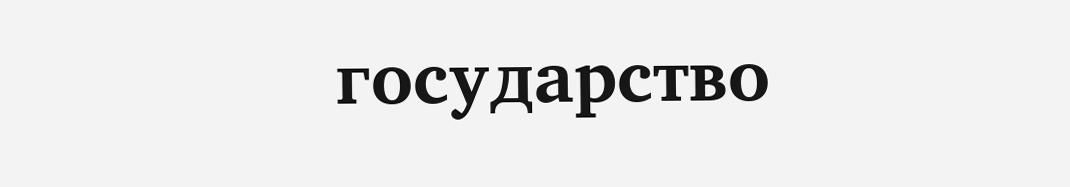государство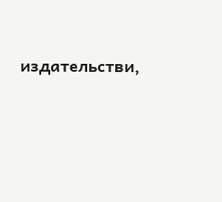издательстви,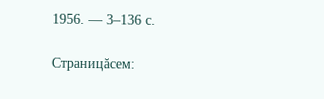1956. — 3–136 с.

Страницăсем: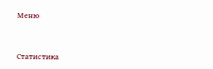Меню



Статистика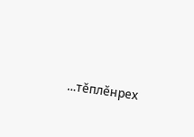...тĕплӗнрех